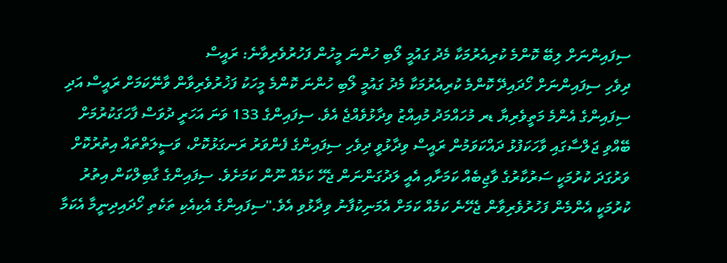ސިފައިންނަށް ލިބޭ ކޮންމެ ކުރިއެރުމަކާ މެދު ގައުމީ ލޯބި ހުންނަ މީހުން ފަހުރުވެރިވާނެ: ރައީސް
ދިވެހި ސިފައިންނަށް ހޯދައިދޭ ކޮންމެ ކުރިއެރުމަކާ މެދު ގައުމީ ލޯބި ހުންނަ ކޮންމެ މީހަކު ފަޚުރުވެރިވާން ވާނޭކަމަށް ރައީސް އަދި ސިފައިންގެ އެންމެ މަތީވެރިޔާ ޑރ މުހައްމަދު މުއިއްޒު ވިދާޅުވެއްޖެ އެވެ. ސިފައިންގެ 133 ވަނަ އަހަރީ ދުވަސް ފާހަގަކުރުމަށް ބޭއްވި ޖަލްސާގައި ވާހަކަފުޅު ދައްކަވަމުން ރައީސް ވިދާޅުވީ ދިވެހި ސިފައިންގެ ފެންވަރު ރަނގަޅުކޮށް، ވަސީލަތްތައް އިތުރުކޮށް ވަރުގަދަ ކުރުމަކީ ސަރުކާރުގެ ވާޖިބެއް ކަމަށާއި އެއީ ލަދުގަންނަން ޖެހޭ ކަމެއް ނޫން ކަމަށެވެ. ސިފައިންގެ ގާބިލްކަން އިތުރު ކުރުމަކީ އެންމެން ފަހުރުވެރިވާން ޖެހޭނެ ކަމެއް ކަމަށް އެމަނިކުފާނު ވިދާޅުވި އެވެ."ސިފައިންގެ އެކިއެކި ތަކެތި ހޯދައިދިނީމާ އެކަމާ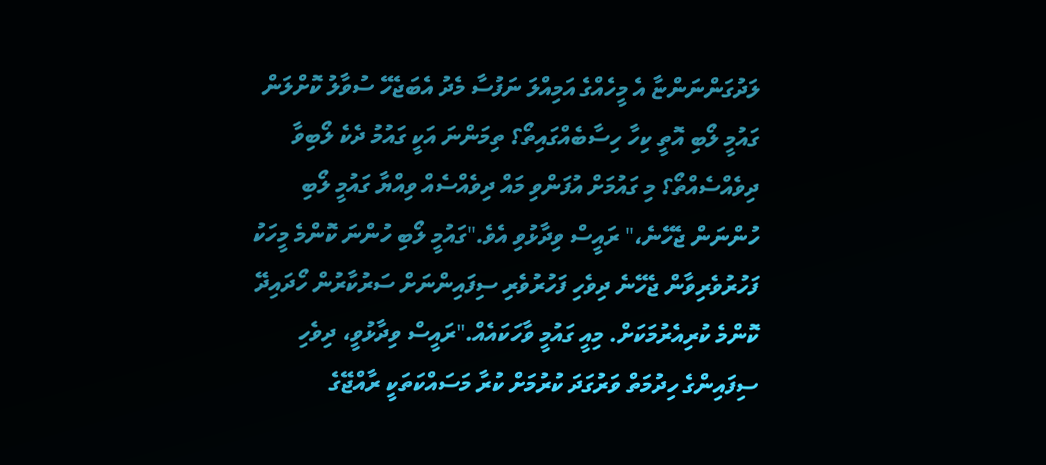ލަދުގަންނަންޏާ އެ މީހެއްގެ އަމިއްލަ ނަފުސާ މެދު އެބަޖެހޭ ސުވާލު ކޮށްލަން ގައުމީ ލޯބި އޮތީ ކިހާ ހިސާބެއްގައިތޯ؟ ތިމަންނަ އަކީ ގައުމު ދެކެ ލޯބިވާ ދިވެއްސެއްތޯ؟ މި ގައުމަށް އުފަންވި މައް ދިވެއްސެއް ވިއްޔާ ގައުމީ ލޯބި ހުންނަން ޖެހޭނެ،" ރައީސް ވިދާޅުވި އެވެ."ގައުމީ ލޯބި ހުންނަ ކޮންމެ މީހަކު ފަހުރުވެރިވާން ޖެހޭނެ ދިވެހި ފަހުރުވެރި ސިފައިންނަށް ސަރުކާރުން ހޯދައިދޭ ކޮންމެ ކުރިއެރުމަކަށް. މިއީ ގައުމީ ވާހަކައެއް."ރައީސް ވިދާޅުވީ، ދިވެހި ސިފައިންގެ ހިދުމަތް ވަރުގަދަ ކުރުމަށް ކުރާ މަސައްކަތަކީ ރާއްޖޭގެ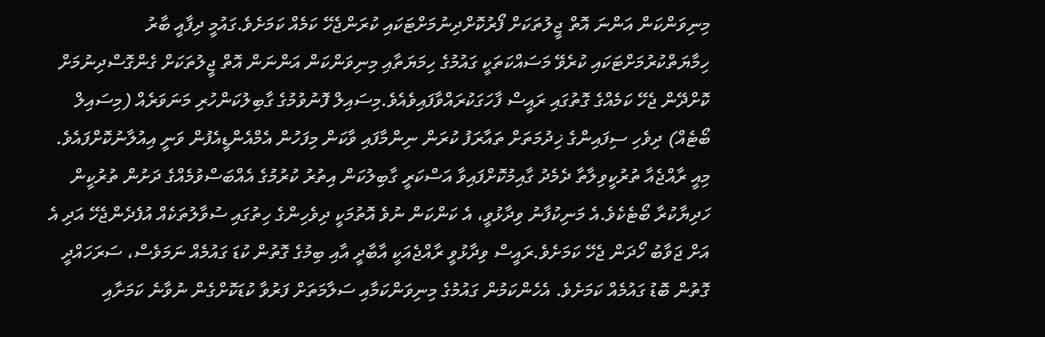މިނިވަންކަން އަންނަ އޮތް ޖީލުތަކަށް ފޯރުކޮށްދިނުމަށްޓަކައި ކުރަންޖެހޭ ކަމެއް ކަމަށެވެ.ގައުމީ ދިފާއީ ބާރު ހިމާޔަތްކުރުމަށްޓަކައި ކުރެވޭ މަސައްކަތަކީ ގައުމުގެ ހިމަޔަތާއި މިނިވަންކަން އަންނަން އޮތް ޖީލުތަކަށް ގެންގޮސްދިނުމަށް ކޮށްދޭން ޖެހޭ ކަމެއްގެ ގޮތުގައި ރައީސް ފާހަގަކުރައްވާފައިވެއެވެ.މިސައިލް ފޮނުވުމުގެ ގާބިލުކަންހުރި މަނަވަރެއް (މިސައިލް ބޯޓެއް) ދިވެހި ސިފައިންގެ ޚިދުމަތަށް ތައާރަފު ކުރަން ނިންމާފައި ވާކަން މިފަހުން އެމްއެންޑީއެފުން ވަނީ އިއުލާނުކޮށްފައެވެ. މިއީ ރާއްޖެއާ ތުރުކީވިލާތާ ދެމެދު ގާއިމުކޮށްފައިވާ އަސްކަރީ ގާބިލުކަން އިތުރު ކުރުމުގެ އެއްބަސްވުމެއްގެ ދަށުން ތުރުކީން ހަދިޔާކުރާ ބޯޓެކެވެ.އެ މަނިކުފާނު ވިދާޅުވީ، އެ ކަންކަން ނުވެ އޮތުމަކީ ދިވެހިންގެ ހިތުގައި ސުވާލުތަކެއް އުފެދެންޖެހޭ އަދި އެ އަށް ޖަވާބު ހޯދަން ޖެހޭ ކަމަށެވެ.ރައީސް ވިދާޅުވީ ރާއްޖެއަކީ އާބާދީ އާއި ބިމުގެ ގޮތުން ކުޑަ ގައުމެއް ނަމަވެސް، ސަރަހައްދީ ގޮތުން ބޮޑު ގައުމެއް ކަމަށެވެ. އެހެންކަމުން ގައުމުގެ މިނިވަންކަމާއި ސަލާމަތަށް ފަރުވާ ކުޑަކޮށްގެން ނުވާނެ ކަމަށާއި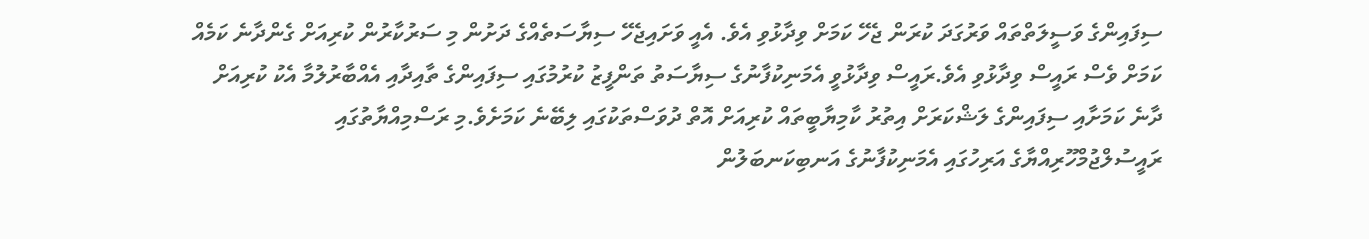ސިފައިންގެ ވަސީލަތްތައް ވަރުގަދަ ކުރަން ޖެހޭ ކަމަށް ވިދާޅުވި އެވެ. އެއީ ވަށައިޖެހޭ ސިޔާސަތެއްގެ ދަށުން މި ސަރުކާރުން ކުރިއަށް ގެންދާނެ ކަމެއް ކަމަށް ވެސް ރައީސް ވިދާޅުވި އެވެ.ރައީސް ވިދާޅުވީ އެމަނިކުފާނުގެ ސިޔާސަތު ތަންފީޒު ކުރުމުގައި ސިފައިންގެ ތާއިދާއި އެއްބާރުލުމާ އެކު ކުރިއަށް ދާނެ ކަމަށާއި ސިފައިންގެ ލަޝްކަރަށް އިތުރު ކާމިޔާބީތައް ކުރިއަށް އޮތް ދުވަސްތަކުގައި ލިބޭނެ ކަމަށެވެ.މި ރަސްމިއްޔާތުގައި ރައީސުލްޖުމްހޫރިއްޔާގެ އަރިހުގައި އެމަނިކުފާނުގެ އަނބިކަނބަލުން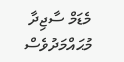މެޑަމް ސާޖިދާ މުޙައްމަދުވެސް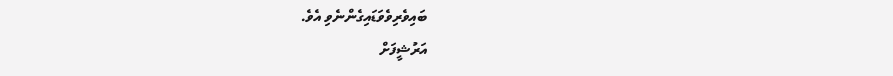ބައިވެރިވެވަޑައިގެންނެވި އެވެ.
އަރުޝީފަށް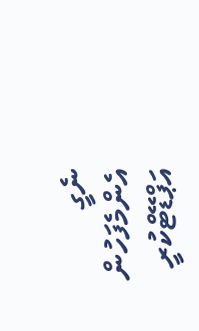ނެގީ
އެންމެފަހުން އަޕްޑޭޓްކުރީ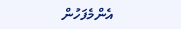އެންމެފަހުން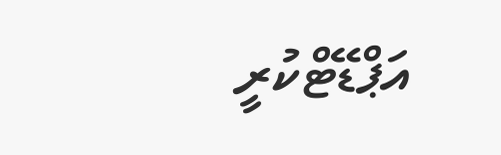އަޕްޑޭޓްކުރީ